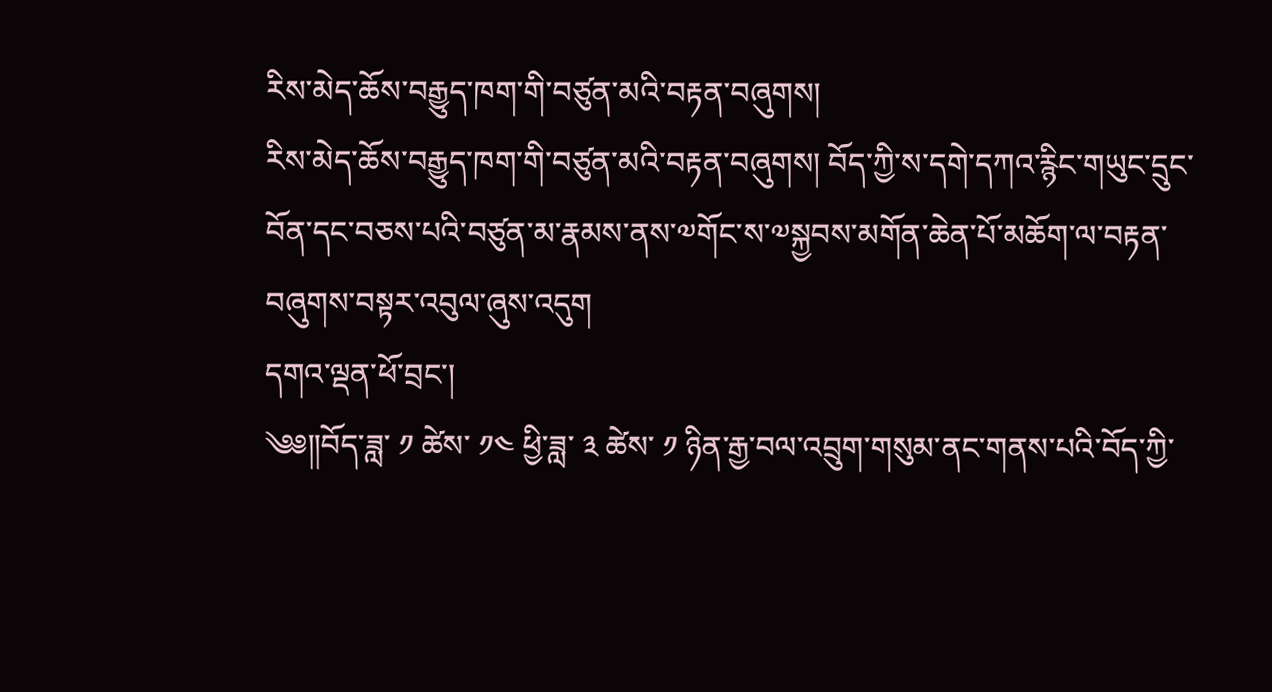རིས་མེད་ཆོས་བརྒྱུད་ཁག་གི་བཙུན་མའི་བརྟན་བཞུགས།
རིས་མེད་ཆོས་བརྒྱུད་ཁག་གི་བཙུན་མའི་བརྟན་བཞུགས། བོད་ཀྱི་ས་དགེ་དཀའ་རྙིང་གཡུང་དྲུང་བོན་དང་བཅས་པའི་བཙུན་མ་རྣམས་ནས་༧གོང་ས་༧སྐྱབས་མགོན་ཆེན་པོ་མཆོག་ལ་བརྟན་བཞུགས་བསྟར་འབུལ་ཞུས་འདུག
དགའ་ལྡན་ཕོ་བྲང་།
༄༅༎བོད་ཟླ་ ༡ ཚེས་ ༡༤ ཕྱི་ཟླ་ ༣ ཚེས་ ༡ ཉིན་རྒྱ་བལ་འབྲུག་གསུམ་ནང་གནས་པའི་བོད་ཀྱི་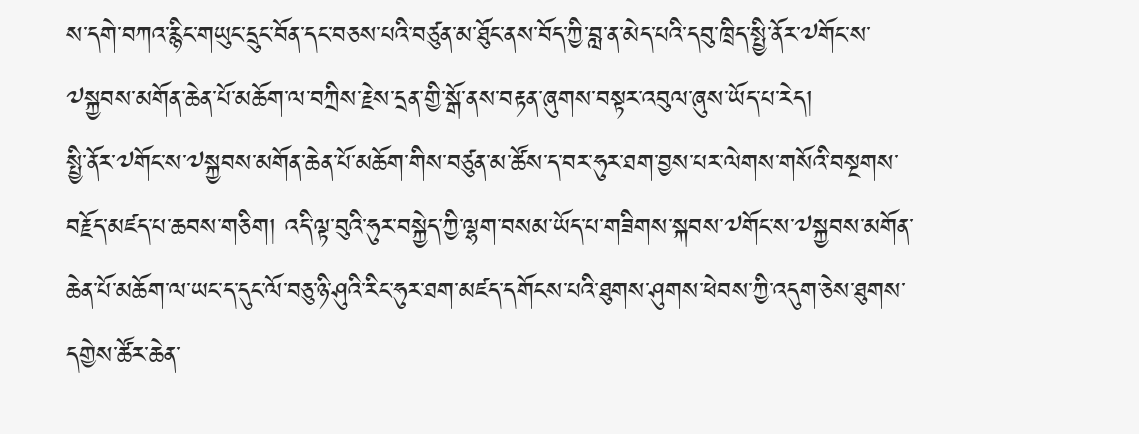ས་དགེ་བཀའ་རྙིང་གཡུང་དྲུང་བོན་དང་བཅས་པའི་བཙུན་མ་ཐོུང་ནས་བོད་ཀྱི་བླ་ན་མེད་པའི་དབུ་ཁྲིད་སྤྱི་ནོར་༧གོང་ས་༧སྐྱབས་མགོན་ཆེན་པོ་མཆོག་ལ་བཀྲིས་རྗེས་དྲན་གྱི་སྒོ་ནས་བརྟན་ཞུགས་བསྟར་འབུལ་ཞུས་ཡོད་པ་རེད།
སྤྱི་ནོར་༧གོང་ས་༧སྐྱབས་མགོན་ཆེན་པོ་མཆོག་གིས་བཙུན་མ་ཚོས་ད་བར་ཧུར་ཐག་བྱས་པར་ལེགས་གསོའི་བསྔགས་བརྗོད་མཛད་པ་ཆབས་གཅིག། འདི་ལྟ་བུའི་ཧུར་བསྐྱེད་ཀྱི་ལྷག་བསམ་ཡོད་པ་གཟིགས་སྐབས་༧གོང་ས་༧སྐྱབས་མགོན་ཆེན་པོ་མཆོག་ལ་ཡང་ད་དུང་ལོ་བཅུ་ཉི་ཤུའི་རིང་ཧུར་ཐག་མཛད་དགོངས་པའི་ཐུགས་ཤུགས་ཕེབས་ཀྱི་འདུག་ཅེས་ཐུགས་དགྱེས་ཚོར་ཆེན་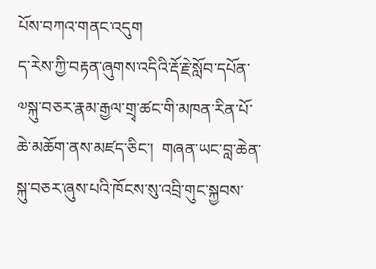པོས་བཀའ་གནང་འདུག
ད་རེས་ཀྱི་བརྟན་ཞུགས་འདིའི་རྡོ་རྗེ་སློབ་དཔོན་༧སྐུ་བཅར་རྣམ་རྒྱལ་གྲྭ་ཚང་གི་མཁན་རིན་པོ་ཆེ་མཆོག་ནས་མཛད་ཅིང་།  གཞན་ཡང་བླ་ཆེན་སྐུ་བཅར་ཞུས་པའི་ཁོངས་སུ་འབྲི་གུང་སྐྱབས་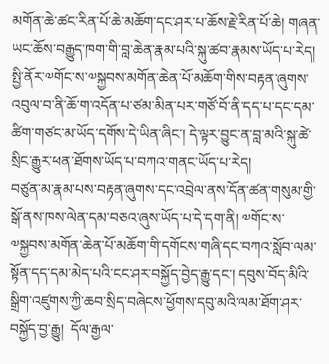མགོན་ཆེ་ཚང་རིན་པོ་ཆེ་མཆོག་དང་ཤར་པ་ཆོས་རྗེ་རིན་པོ་ཆེ། གཞན་ཡང་ཆོས་བརྒྱུད་ཁག་གི་བླ་ཆེན་རྣམ་པའི་སྐུ་ཚབ་རྣམས་ཡོད་པ་རེད།
སྤྱི་ནོར་༧གོང་ས་༧སྐྱབས་མགོན་ཆེན་པོ་མཆོག་གིས་བརྟན་ཞུགས་འབུལ་བ་ནི་ཆོ་ག་འདོན་པ་ཙམ་མིན་པར་གཙོ་བོ་ནི་དད་པ་དང་དམ་ཚིག་གཙང་མ་ཡོད་དགོས་དེ་ཡིན་ཞིང་། དེ་ལྟར་བྱུང་ན་བླ་མའི་སྐུ་ཚེ་སྲིང་རྒྱུར་ཕན་ཐོགས་ཡོད་པ་བཀའ་གནང་ཡོད་པ་རེད།
བཙུན་མ་རྣམ་པས་བརྟན་ཞུགས་དང་འབྲེལ་ནས་དོན་ཚན་གསུམ་གྱི་སྒོ་ནས་ཁས་ལེན་དམ་བཅའ་ཞུས་ཡོད་པ་དེ་དག་ནི། ༧གོང་ས་༧སྐྱབས་མགོན་ཆེན་པོ་མཆོག་གི་དགོངས་གཞི་དང་བཀའ་སློབ་ལམ་སྟོན་དད་དམ་མེད་པའི་ངང་ཤར་བསྐྱོད་བྱེད་རྒྱུ་དང་། དབུས་བོད་མིའི་སྒྲིག་འཛུགས་ཀྱི་ཆབ་སྲིད་བཞེངས་ཕྱོགས་དབུ་མའི་ལམ་ཐོག་ཤར་བསྐྱོད་བྱ་རྒྱུ།  དོལ་རྒྱལ་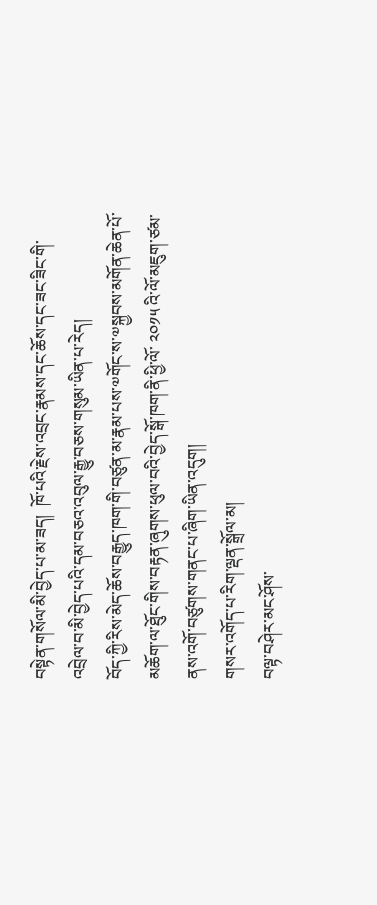བསྟེན་གསོལ་མི་བྱེད་པ་མ་ཟད།  ཁོ་པའི་རྗེས་འབྲང་རྣམས་དང་ཆོས་དང་ཟང་ཟིང་གི་འབྲེལ་བ་མི་བྱེད་པའི་དམ་བཅའ་འབུལ་རྒྱུ་བཅས་གསུམ་ཡིན་པ་རེད།
བོད་ཀྱི་རིས་མེད་ཆོས་བརྒྱུད་ཁག་གི་བཙུན་མ་རྣམ་པས་༧གོང་ས་༧སྐྱབས་མགོན་ཆེན་པོ་མཆོག་ལ་ཐོུང་གིས་བརྟན་ཞུགས་ཕུལ་བའི་བྱེད་སྒོ་ཁག་ནི་ཕྱི་ལོ་ ༢༠༡༥ འི་ལོ་མཇུག་ཙམ་ནས་འགོ་བཙུགས་གནང་པ་ཞིག་ཡིན་འདུག།
གསར་འགོད་པ་རིག་ལྡན་སྒྲོལ་མ།
བལྟ་བཤེར་མང་ཤོས་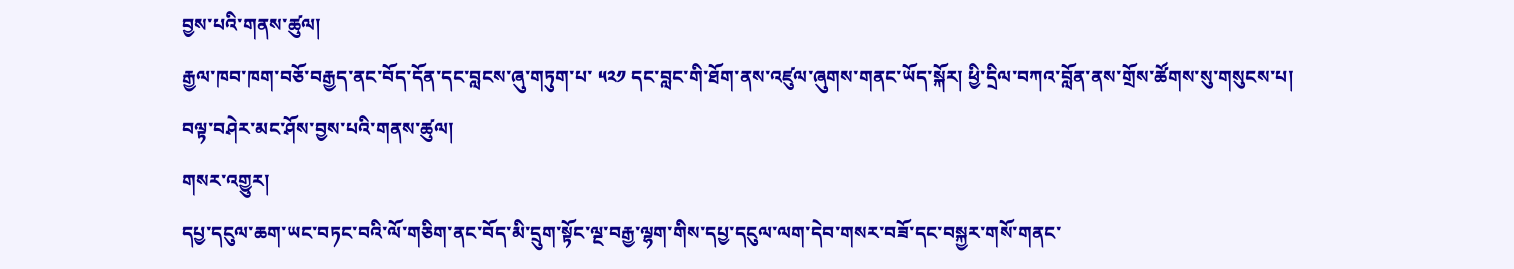བྱས་པའི་གནས་ཚུལ།
རྒྱལ་ཁབ་ཁག་བཅོ་བརྒྱད་ནང་བོད་དོན་དང་བླངས་ཞུ་གཏུག་པ་ ༥༢༡ དང་བླང་གི་ཐོག་ནས་འཛུལ་ཞུགས་གནང་ཡོད་སྐོར། ཕྱི་དྲིལ་བཀའ་བློན་ནས་གྲོས་ཚོགས་སུ་གསུངས་པ།
བལྟ་བཤེར་མང་ཤོས་བྱས་པའི་གནས་ཚུལ།
གསར་འགྱུར།
དཔྱ་དངུལ་ཆག་ཡང་བཏང་བའི་ལོ་གཅིག་ནང་བོད་མི་དྲུག་སྟོང་ལྔ་བརྒྱ་ལྷག་གིས་དཔྱ་དངུལ་ལག་དེབ་གསར་བཟོ་དང་བསྐྱར་གསོ་གནང་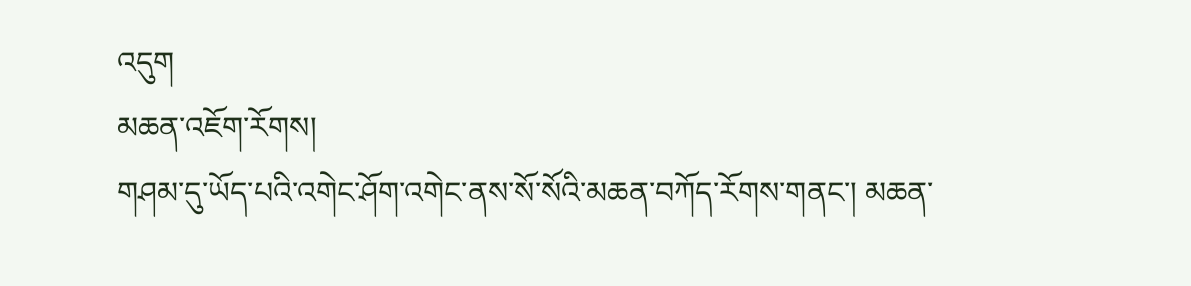འདུག
མཆན་འཇོག་རོགས།
གཤམ་དུ་ཡོད་པའི་འགེང་ཤོག་འགེང་ནས་སོ་སོའི་མཆན་བཀོད་རོགས་གནང་། མཆན་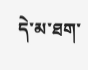དེ་མ་ཐག་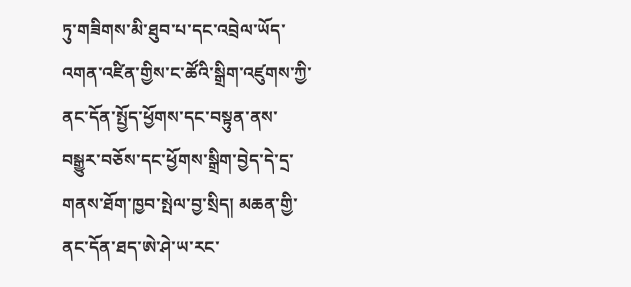ཏུ་གཟིགས་མི་ཐུབ་པ་དང་འབྲེལ་ཡོད་འགན་འཛིན་གྱིས་ང་ཚོའི་སྒྲིག་འཛུགས་ཀྱི་ནང་དོན་སྤྱོད་ཕྱོགས་དང་བསྟུན་ནས་བསྒྱུར་བཅོས་དང་ཕྱོགས་སྒྲིག་བྱེད་དེ་དྲ་གནས་ཐོག་ཁྱབ་སྤེལ་བྱ་སྲིད། མཆན་གྱི་ནང་དོན་ཐད་ཨེ་ཤེ་ཡ་རང་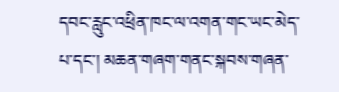དབང་རླུང་འཕྲིན་ཁང་ལ་འགན་གང་ཡང་མེད་པ་དང་། མཆན་གཞག་གནང་སྐབས་གཞན་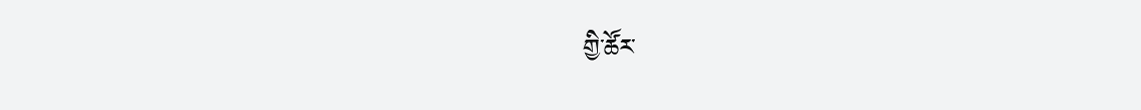གྱི་ཚོར་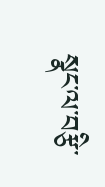སྣང་ལ་བརྩི་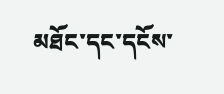མཐོང་དང་དངོས་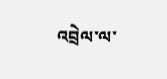འབྲེལ་ལ་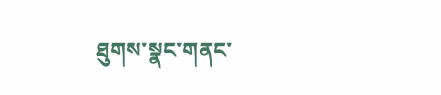ཐུགས་སྣང་གནང་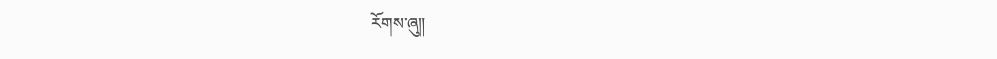རོགས་ཞུ༎